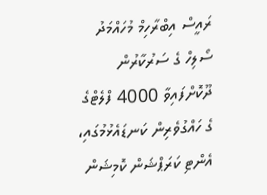ރައީސް އިބްރާހިމް މުހައްމަދު ސޯލިހް ގެ ސަރުކާރުން ދޫކޮށްފައިވާ 4000 ފްލެޓްގެ ގެ ހައްގުވެރިން ކަނޑައެޅުމުގައި، އެންޓި ކަރަޕްޝަން ކޮމިޝަން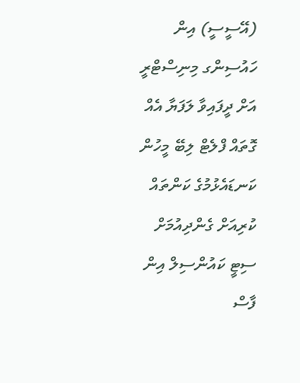(އޭސީސީ) އިން ހައުސިންގ މިނިސްޓްރީ އަށް ދީފައިވާ ލަފަޔާ އެއް ގޮތައް ފްލެޓް ލިބޭ މީހުން ކަނޑައެޅުމުގެ ކަންތައް ކުރިއަށް ގެންދިއުމަށް ސިޓީ ކައުންސިލް އިން ފާސް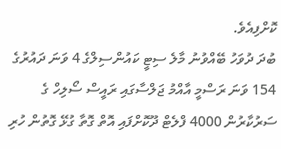ކޮށްފިއެވެ.
ބުދަ ދުވަހު ބޭއްވުނު މާލެ ސިޓީ ކައުންސިލްގެ 4 ވަނަ ދައުރުގެ 154 ވަނަ ރަސްމީ އާއްމު ޖަލްސާގައި ރައީސް ސޯލިހް ގެ ސަރުކާރުން 4000 ފްލެޓް ދޫކޮށްފައި އޮތް ގޮތާ ގުޅޭ ގޮތުން ހުރި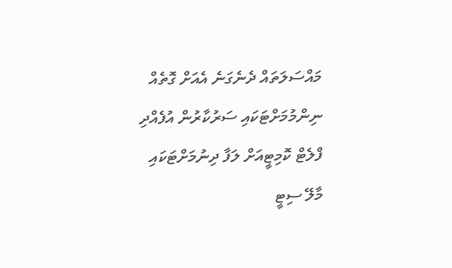މައްސަލަތައް ދެނެގަނެ އެއަށް ގޮތެއް ނިންމުމަށްޓަކައި ސަރުކާރުން އުފެއްދި ފްލެޓް ކޮމިޓީއަށް ލަފާ ދިނުމަށްޓަކައި މާލޭ ސިޓީ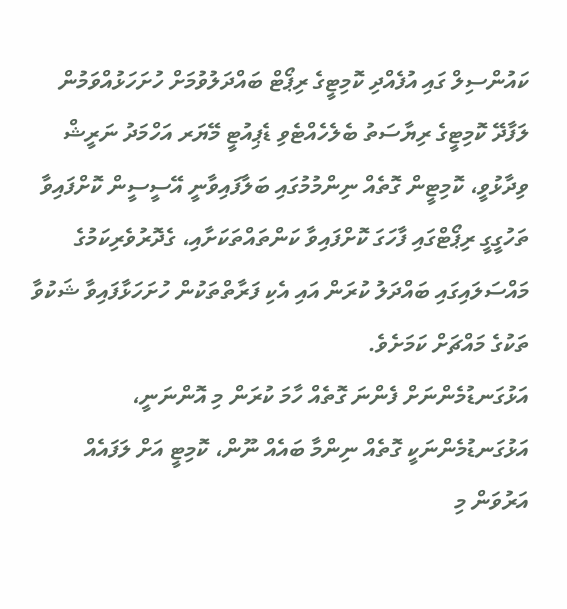ކައުންސިލް ގައި އުފެއްދި ކޮމިޓީގެ ރިޕޯޓް ބައްދަލުވުމަށް ހުށަހަޅުއްވަމުން ލަފާދޭ ކޮމިޓީގެ ރިޔާސަތު ބެލެހެއްޓެވި ޑެޕިއުޓީ މޭޔަރ އަހްމަދު ނަރީޝް ވިދާޅުވީ، ކޮމިޓީން ގޮތެއް ނިންމުމުގައި ބަލާފައިވާނީ އޭސީސީން ކޮށްފައިވާ ތަހުގީގީ ރިޕޯޓްގައި ފާހަގަ ކޮށްފައިވާ ކަންތައްތަކަށާއި، ގެދޮރުވެރިކަމުގެ މައްސަލައިގައި ބައްދަލު ކުރަން އައި އެކި ފަރާތްތަކުން ހުށަހަޅާފައިވާ ޝަކުވާ ތަކުގެ މައްޗަށް ކަމަށެވެ.
އަޅުގަނޑުމެންނަށް ފެންނަ ގޮތެއް ހާމަ ކުރަން މި އޮންނަނީ، އަޅުގަނޑުމެންނަކީ ގޮތެއް ނިންމާ ބައެއް ނޫން، ކޮމިޓީ އަށް ލަފައެއް އަރުވަން މި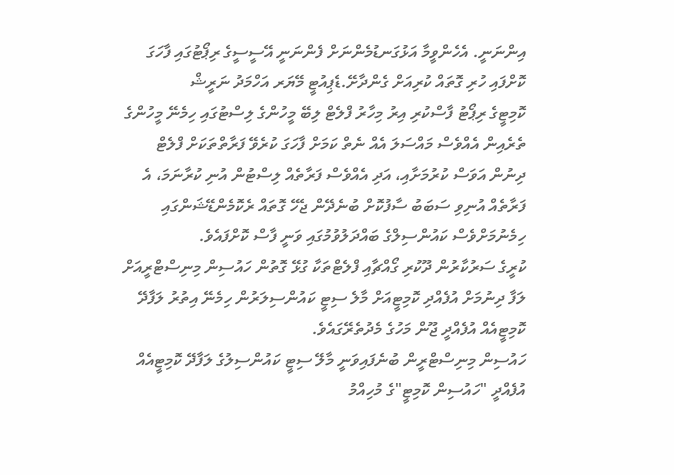އިންނަނީ. އެހެންވީމާ އަޅުގަނޑުމެންނަށް ފެންނަނީ އޭސީސީގެ ރިޕޯޓުގައި ފާހަގަ ކޮށްފައި ހުރި ގޮތައް ކުރިއަށް ގެންދާށޭ.ޑެޕިއުޓީ މޭޔަރ އަހްމަދު ނަރީޝް
ކޮމިޓީގެ ރިޕޯޓު ފާސްކުރި އިރު މިހާރު ފްލެޓް ލިބޭ މީހުންގެ ލިސްޓުގައި ހިމެނޭ މީހުންގެ ތެރެއިން އެއްވެސް މައްސަލަ އެއް ނެތް ކަމަށް ފާހަގަ ކުރެވޭ ފަރާތްތަކަށް ފްލެޓް ދިނުން އަވަސް ކުރުމަށާއި، އަދި އެއްވެސް ފަރާތެއް ލިސްޓުން އުނި ކުރާނަމަ، އެ ފަރާތެއް އުނިވި ސަބަބު ސާފުކޮށް ބުނެދޭން ޖެހޭ ގޮތައް ރެކޮމެންޑޭޝަންގައި ހިމެނުމަށްވެސް ކައުންސިލްގެ ބައްދަލުވުމުގައި ވަނީ ފާސް ކޮށްފައެވެ.
ކުރީގެ ސަރުކާރުން ދޫކުރި ގޯއްޗާއި ފްލެޓްތަކާ ގުޅޭ ގޮތުން ހައުސިން މިނިސްޓްރީއަށް ލަފާ ދިނުމަށް އުފެއްދި ކޮމިޓީއަށް މާލެ ސިޓީ ކައުންސިލަރުން ހިމެނޭ އިތުރު ލަފާދޭ ކޮމިޓީއެއް އުފެއްދީ ޖޫން މަހުގެ މެދުތެރޭގައެވެ.
ހައުސިން މިނިސްޓްރީން ބުނެފައިވަނީ މާލޭ ސިޓީ ކައުންސިލުގެ ލަފާދޭ ކޮމިޓީއެއް އުފެއްދީ "ހައުސިން ކޮމިޓީ"ގެ މުހިއްމު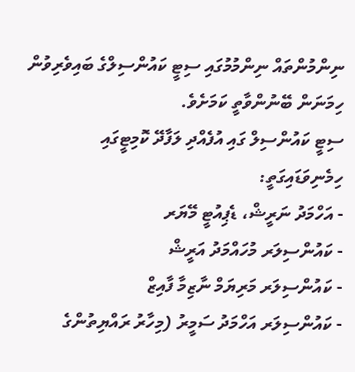ނިންމުންތައް ނިންމުމުގައި ސިޓީ ކައުންސިލްގެ ބައިވެރިވުން ހިމަނަން ބޭނުންވާތީ ކަމަށެވެ.
ސިޓީ ކައުންސިލް ގައި އުފެއްދި ލަފާދޭ ކޮމިޓީގައި ހިމެނިވަޑައިގަތީ:
- އަހްމަދު ނަރީޝް، ޑެޕިއުޓީ މޭޔަރ
- ކައުންސިލަރ މުހައްމަދު އަރީޝް
- ކައުންސިލަރ މަރިޔަމް ނާޒިމާ ފާއިޒް
- ކައުންސިލަރ އަހްމަދު ސަމީރު (މިހާރު ރައްޔިތުންގެ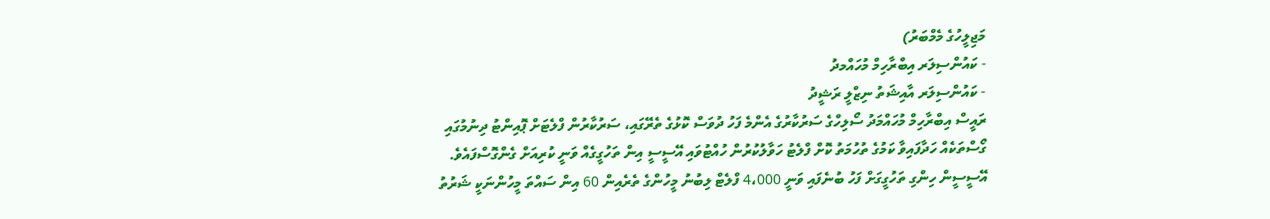މަޖިލީހުގެ މެމްބަރު)
- ކައުންސިލަރ އިބްރާހިމް މުހައްމދު
- ކައުންސިލަރ އާއިޝަތު ނިޒްލީ ރަޝީދު
ރައީސް އިބްރާހިމް މުހައްމަދު ސޯލިހްގެ ސަރުކާރުގެ އެންމެ ފަހު ދުވަސް ކޮޅުގެ ތެރޭގައި، ސަރުކާރުން ފްލެޓަށް ޕޮއިންޓު ދިނުމުގައި ގޯސްތަކެއް ހަދާފައިވާ ކަމުގެ ތުހުމަތު ކޮށް ފްލެޓު ހަވާލުކުރުން ހުއްޓުވައި އޭސީސީ އިން ތަހުގީގެއް ވަނީ ކުރިއަށް ގެންގޮސްފައެވެ.
އޭސީސީން ހިންގި ތަހުގީގަށް ފަހު ބުނެފައި ވަނީ 4،000 ފްލެޓް ލިބުނު މީހުންގެ ތެރެއިން 60 އިން ސައްތަ މީހުންނަކީ ޝަރުތު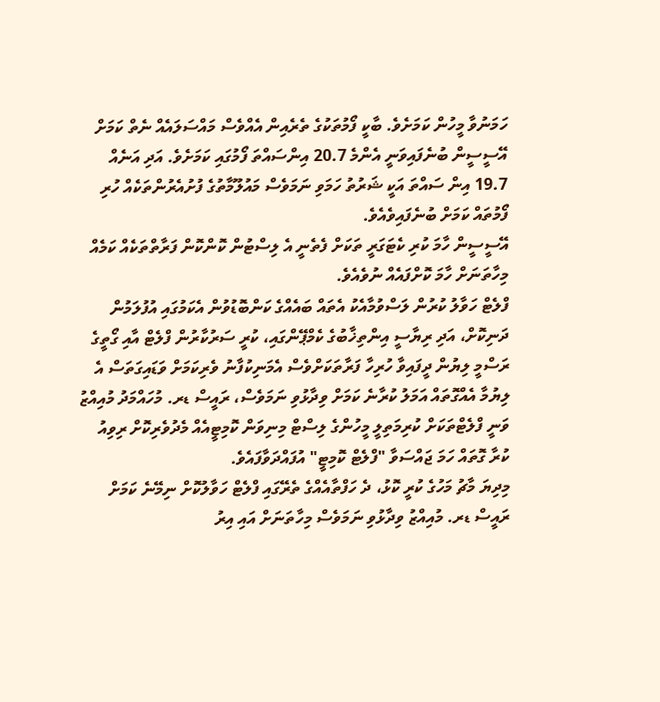ހަމަނުވާ މީހުން ކަމަށެވެ. ބާކީ ފޯމުތަކުގެ ތެރެއިން އެއްވެސް މައްސަލައެއް ނެތް ކަމަށް އޭސީސީން ބުނެފައިވަނީ އެންމެ 20.7 އިންސައްތަ ފޯމުގައި ކަމަށެވެ. އަދި އަނެއް 19.7 އިން ސައްތަ އަކީ ޝަރުތު ހަމަވި ނަމަވެސް މައުލޫމާތުގެ ފުށުއެރުންތަކެއް ހުރި ފޯމުތައް ކަމަށް ބުނެފައިވެއެވެ.
އޭސީސީން ހާމަ ކުރި ކެޓަގަރީ ތަކަށް ފެތެނީ އެ ލިސްޓުން ކޮންކޮން ފަރާތްތަކެއް ކަމެއް މިހާތަނަށް ހާމަ ކޮށްފައެއް ނުވެއެވެ.
ފްލެޓް ހަވާލު ކުރުން ލަސްވުމާއެކު އެތައް ބައެއްގެ ކަންބޮޑުވުން އެކަމުގައި އުފުލަމުން ދަނިކޮށް، އަދި ރިޔާސީ އިންތިޚާބުގެ ކެމްޕޭންގައި، ކުރީ ސަރުކާރުން ފްލެޓް އާއި ގޯތީގެ ރަސްމީ ލިޔުން ދީފައިވާ ހުރިހާ ފަރާތަކަށްވެސް އެމަނިކުފާނު ވެރިކަމަށް ވަޑައިގަތަސް އެ ލިޔުމާ އެއްގޮތައް އަމަލު ކުރާނެ ކަމަށް ވިދާޅުވި ނަމަވެސް، ރައީސް ޑރ. މުހައްމަދު މުއިއްޒު ވަނީ ފްލެޓްތަކަށް ކުރިމަތިލީ މީހުންގެ ލިސްޓް މިނިވަން ކޮމިޓީއެއް މެދުވެރިކޮށް ރިވިއު ކުރާ ގޮތައް ހަމަ ޖައްސަވާ "ފްލެޓް ކޮމިޓީ" އުފައްދަވާފައެވެ.
މިދިޔަ މާޗު މަހުގެ ކުރީ ކޮޅު، ދެ ހަފްތާއެއްގެ ތެރޭގައި ފްލެޓް ހަވާލުކޮށް ނިމޭނެ ކަމަށް ރައީސް ޑރ. މުއިއްޒު ވިދާޅުވި ނަމަވެސް މިހާތަނަށް އައި އިރު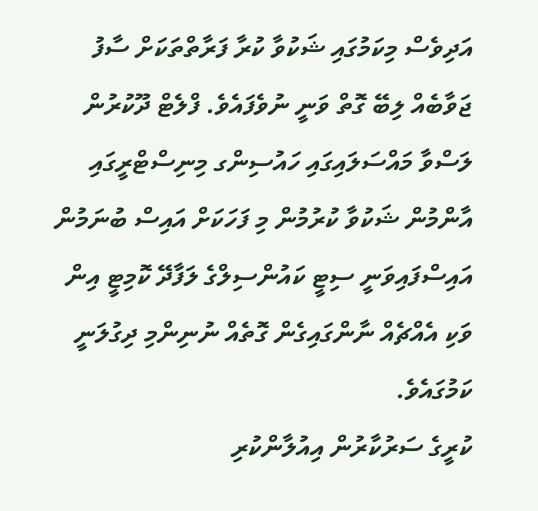އަދިވެސް މިކަމުގައި ޝަކުވާ ކުރާ ފަރާތްތަކަށް ސާފު ޖަވާބެއް ލިބޭ ގޮތް ވަނީ ނުވެފައެވެ. ފްލެޓް ދޫކުރުން ލަސްވާ މައްސަލައިގައި ހައުސިންގ މިނިސްޓްރީގައި އާންމުން ޝަކުވާ ކުރުމުން މި ފަހަކަށް އައިސް ބުނަމުން އައިސްފައިވަނީ ސިޓީ ކައުންސިލްގެ ލަފާދޭ ކޮމިޓީ އިން ވަކި އެއްޗެއް ނާންގައިގެން ގޮތެއް ނުނިންމި ދިގުލަނީ ކަމުގައެވެ.
ކުރީގެ ސަރުކާރުން އިއުލާންކުރި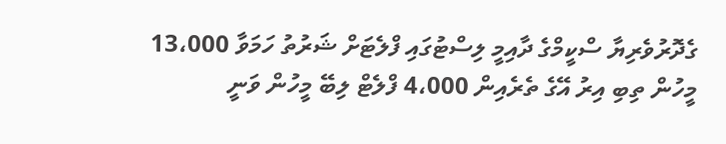ގެދޮރުވެރިޔާ ސްކީމްގެ ދާއިމީ ލިސްޓުގައި ފްލެޓަށް ޝަރުތު ހަމަވާ 13،000 މީހުން ތިބި އިރު އޭގެ ތެރެއިން 4،000 ފްލެޓް ލިބޭ މީހުން ވަނީ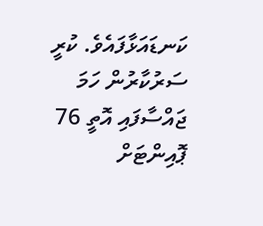ކަނޑައަޅާފައެވެ. ކުރީ ސަރުކާރުން ހަމަ ޖައްސާފައި އޮތީ 76 ޕޮއިންޓަށް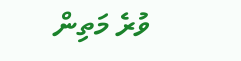ވުރެ މަތިން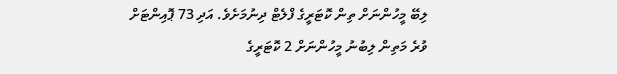ލިބޭ މީހުންނަށް ތިން ކޮޓަރީގެ ފްލެޓް ދިނުމަށެވެ. އަދި 73 ޕޮއިންޓަށް ވުރެ މަތިން ލިބުނު މީހުންނަށް 2 ކޮޓަރީގެ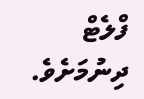ފްލެޓް ދިނުމަށެވެ.